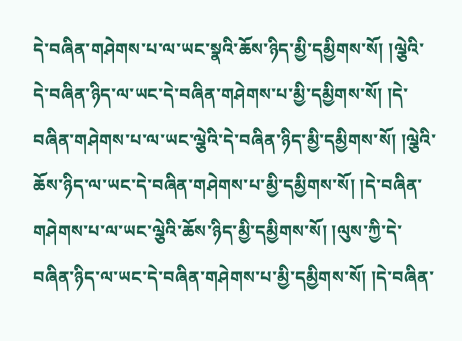དེ་བཞིན་གཤེགས་པ་ལ་ཡང་སྣའི་ཆོས་ཉིད་མྱི་དམྱིགས་སོ། །ལྕེའི་དེ་བཞིན་ཉིད་ལ་ཡང་དེ་བཞིན་གཤེགས་པ་མྱི་དམྱིགས་སོ། །དེ་བཞིན་གཤེགས་པ་ལ་ཡང་ལྕེའི་དེ་བཞིན་ཉིད་མྱི་དམྱིགས་སོ། །ལྕེའི་ཆོས་ཉིད་ལ་ཡང་དེ་བཞིན་གཤེགས་པ་མྱི་དམྱིགས་སོ། །དེ་བཞིན་གཤེགས་པ་ལ་ཡང་ལྕེའི་ཆོས་ཉིད་མྱི་དམྱིགས་སོ། །ལུས་ཀྱི་དེ་བཞིན་ཉིད་ལ་ཡང་དེ་བཞིན་གཤེགས་པ་མྱི་དམྱིགས་སོ། །དེ་བཞིན་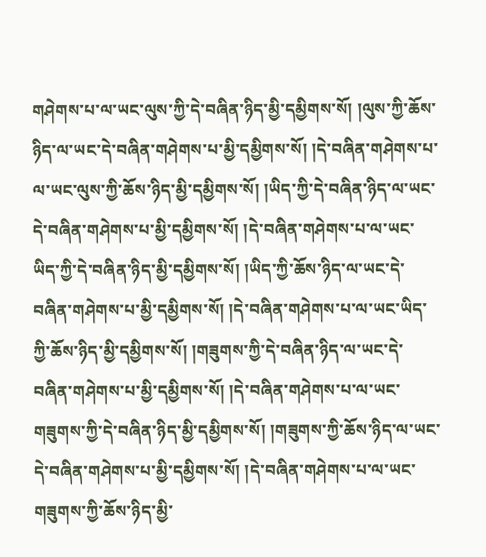གཤེགས་པ་ལ་ཡང་ལུས་ཀྱི་དེ་བཞིན་ཉིད་མྱི་དམྱིགས་སོ། །ལུས་ཀྱི་ཆོས་ཉིད་ལ་ཡང་དེ་བཞིན་གཤེགས་པ་མྱི་དམྱིགས་སོ། །དེ་བཞིན་གཤེགས་པ་ལ་ཡང་ལུས་ཀྱི་ཆོས་ཉིད་མྱི་དམྱིགས་སོ། །ཡིད་ཀྱི་དེ་བཞིན་ཉིད་ལ་ཡང་དེ་བཞིན་གཤེགས་པ་མྱི་དམྱིགས་སོ། །དེ་བཞིན་གཤེགས་པ་ལ་ཡང་ཡིད་ཀྱི་དེ་བཞིན་ཉིད་མྱི་དམྱིགས་སོ། །ཡིད་ཀྱི་ཆོས་ཉིད་ལ་ཡང་དེ་བཞིན་གཤེགས་པ་མྱི་དམྱིགས་སོ། །དེ་བཞིན་གཤེགས་པ་ལ་ཡང་ཡིད་ཀྱི་ཆོས་ཉིད་མྱི་དམྱིགས་སོ། །གཟུགས་ཀྱི་དེ་བཞིན་ཉིད་ལ་ཡང་དེ་བཞིན་གཤེགས་པ་མྱི་དམྱིགས་སོ། །དེ་བཞིན་གཤེགས་པ་ལ་ཡང་གཟུགས་ཀྱི་དེ་བཞིན་ཉིད་མྱི་དམྱིགས་སོ། །གཟུགས་ཀྱི་ཆོས་ཉིད་ལ་ཡང་དེ་བཞིན་གཤེགས་པ་མྱི་དམྱིགས་སོ། །དེ་བཞིན་གཤེགས་པ་ལ་ཡང་གཟུགས་ཀྱི་ཆོས་ཉིད་མྱི་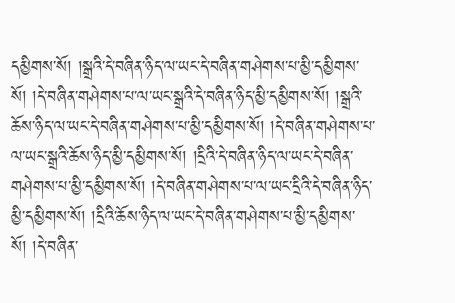དམྱིགས་སོ། །སྒྲའི་དེ་བཞིན་ཉིད་ལ་ཡང་དེ་བཞིན་གཤེགས་པ་མྱི་དམྱིགས་སོ། །དེ་བཞིན་གཤེགས་པ་ལ་ཡང་སྒྲའི་དེ་བཞིན་ཉིད་མྱི་དམྱིགས་སོ། །སྒྲའི་ཆོས་ཉིད་ལ་ཡང་དེ་བཞིན་གཤེགས་པ་མྱི་དམྱིགས་སོ། །དེ་བཞིན་གཤེགས་པ་ལ་ཡང་སྒྲའི་ཆོས་ཉིད་མྱི་དམྱིགས་སོ། །དྲིའི་དེ་བཞིན་ཉིད་ལ་ཡང་དེ་བཞིན་གཤེགས་པ་མྱི་དམྱིགས་སོ། །དེ་བཞིན་གཤེགས་པ་ལ་ཡང་དྲིའི་དེ་བཞིན་ཉིད་མྱི་དམྱིགས་སོ། །དྲིའི་ཆོས་ཉིད་ལ་ཡང་དེ་བཞིན་གཤེགས་པ་མྱི་དམྱིགས་སོ། །དེ་བཞིན་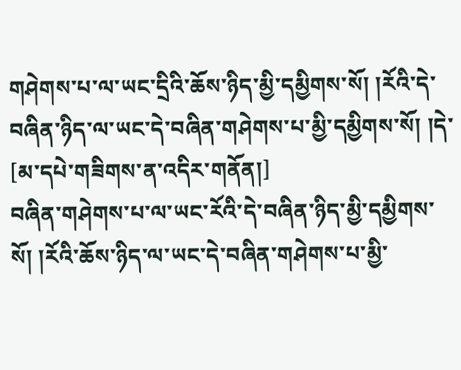གཤེགས་པ་ལ་ཡང་དྲིའི་ཆོས་ཉིད་མྱི་དམྱིགས་སོ། །རོའི་དེ་བཞིན་ཉིད་ལ་ཡང་དེ་བཞིན་གཤེགས་པ་མྱི་དམྱིགས་སོ། །དེ་
[མ་དཔེ་གཟིགས་ན་འདིར་གནོན།]
བཞིན་གཤེགས་པ་ལ་ཡང་རོའི་དེ་བཞིན་ཉིད་མྱི་དམྱིགས་སོ། །རོའི་ཆོས་ཉིད་ལ་ཡང་དེ་བཞིན་གཤེགས་པ་མྱི་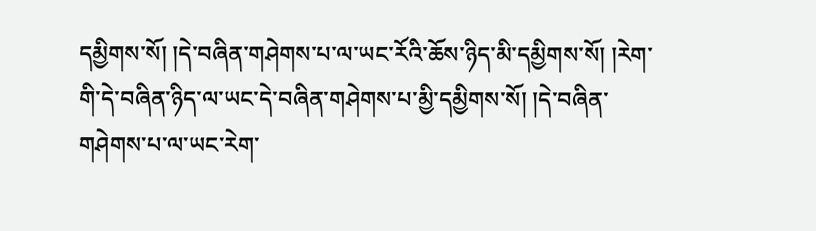དམྱིགས་སོ། །དེ་བཞིན་གཤེགས་པ་ལ་ཡང་རོའི་ཆོས་ཉིད་མི་དམྱིགས་སོ། །རེག་གི་དེ་བཞིན་ཉིད་ལ་ཡང་དེ་བཞིན་གཤེགས་པ་མྱི་དམྱིགས་སོ། །དེ་བཞིན་གཤེགས་པ་ལ་ཡང་རེག་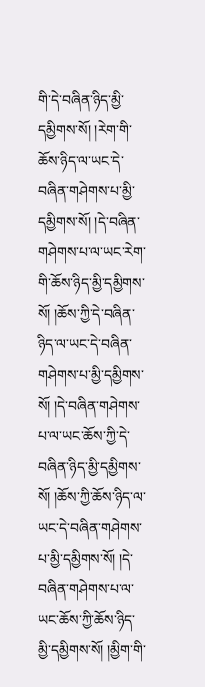གི་དེ་བཞིན་ཉིད་མྱི་དམྱིགས་སོ། །རེག་གི་ཆོས་ཉིད་ལ་ཡང་དེ་བཞིན་གཤེགས་པ་མྱི་དམྱིགས་སོ། །དེ་བཞིན་གཤེགས་པ་ལ་ཡང་རེག་གི་ཆོས་ཉིད་མྱི་དམྱིགས་སོ། །ཆོས་ཀྱི་དེ་བཞིན་ཉིད་ལ་ཡང་དེ་བཞིན་གཤེགས་པ་མྱི་དམྱིགས་སོ། །དེ་བཞིན་གཤེགས་པ་ལ་ཡང་ཆོས་ཀྱི་དེ་བཞིན་ཉིད་མྱི་དམྱིགས་སོ། །ཆོས་ཀྱི་ཆོས་ཉིད་ལ་ཡང་དེ་བཞིན་གཤེགས་པ་མྱི་དམྱིགས་སོ། །དེ་བཞིན་གཤེགས་པ་ལ་ཡང་ཆོས་ཀྱི་ཆོས་ཉིད་མྱི་དམྱིགས་སོ། །མྱིག་གི་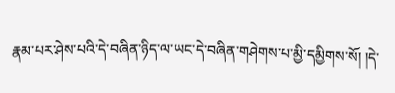རྣམ་པར་ཤེས་པའི་དེ་བཞིན་ཉིད་ལ་ཡང་དེ་བཞིན་གཤེགས་པ་མྱི་དམྱིགས་སོ། །དེ་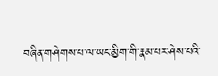བཞིན་གཤེགས་པ་ལ་ཡང་མྱིག་གི་རྣམ་པར་ཤེས་པའི་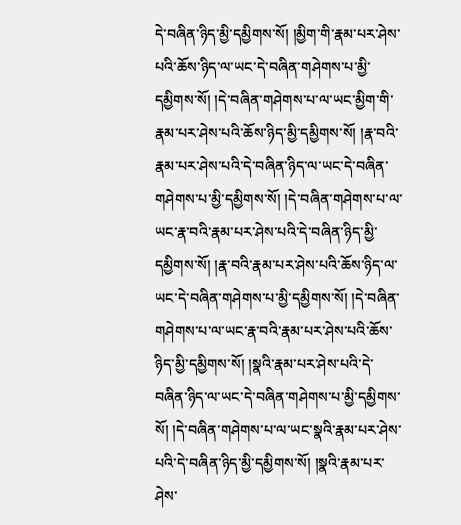དེ་བཞིན་ཉིད་མྱི་དམྱིགས་སོ། །མྱིག་གི་རྣམ་པར་ཤེས་པའི་ཆོས་ཉིད་ལ་ཡང་དེ་བཞིན་གཤེགས་པ་མྱི་དམྱིགས་སོ། །དེ་བཞིན་གཤེགས་པ་ལ་ཡང་མྱིག་གི་རྣམ་པར་ཤེས་པའི་ཆོས་ཉིད་མྱི་དམྱིགས་སོ། །རྣ་བའི་རྣམ་པར་ཤེས་པའི་དེ་བཞིན་ཉིད་ལ་ཡང་དེ་བཞིན་གཤེགས་པ་མྱི་དམྱིགས་སོ། །དེ་བཞིན་གཤེགས་པ་ལ་ཡང་རྣ་བའི་རྣམ་པར་ཤེས་པའི་དེ་བཞིན་ཉིད་མྱི་དམྱིགས་སོ། །རྣ་བའི་རྣམ་པར་ཤེས་པའི་ཆོས་ཉིད་ལ་ཡང་དེ་བཞིན་གཤེགས་པ་མྱི་དམྱིགས་སོ། །དེ་བཞིན་གཤེགས་པ་ལ་ཡང་རྣ་བའི་རྣམ་པར་ཤེས་པའི་ཆོས་ཉིད་མྱི་དམྱིགས་སོ། །སྣའི་རྣམ་པར་ཤེས་པའི་དེ་བཞིན་ཉིད་ལ་ཡང་དེ་བཞིན་གཤེགས་པ་མྱི་དམྱིགས་སོ། །དེ་བཞིན་གཤེགས་པ་ལ་ཡང་སྣའི་རྣམ་པར་ཤེས་པའི་དེ་བཞིན་ཉིད་མྱི་དམྱིགས་སོ། །སྣའི་རྣམ་པར་ཤེས་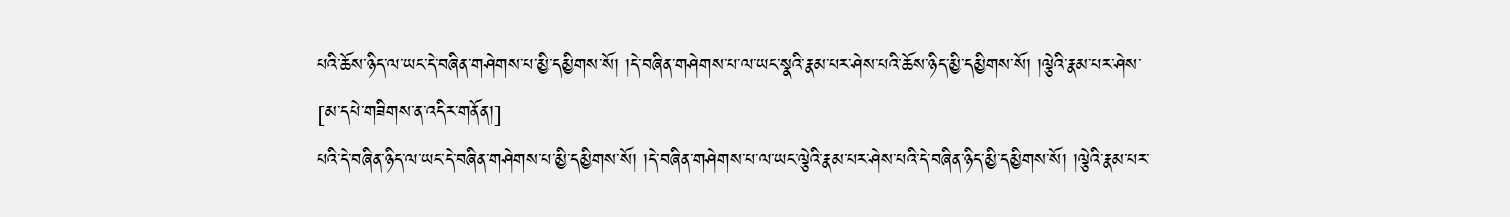པའི་ཆོས་ཉིད་ལ་ཡང་དེ་བཞིན་གཤེགས་པ་མྱི་དམྱིགས་སོ། །དེ་བཞིན་གཤེགས་པ་ལ་ཡང་སྣའི་རྣམ་པར་ཤེས་པའི་ཆོས་ཉིད་མྱི་དམྱིགས་སོ། །ལྕེའི་རྣམ་པར་ཤེས་
[མ་དཔེ་གཟིགས་ན་འདིར་གནོན།]
པའི་དེ་བཞིན་ཉིད་ལ་ཡང་དེ་བཞིན་གཤེགས་པ་མྱི་དམྱིགས་སོ། །དེ་བཞིན་གཤེགས་པ་ལ་ཡང་ལྕེའི་རྣམ་པར་ཤེས་པའི་དེ་བཞིན་ཉིད་མྱི་དམྱིགས་སོ། །ལྕེའི་རྣམ་པར་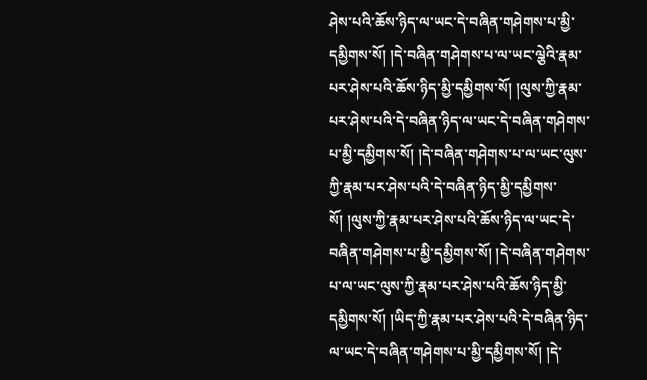ཤེས་པའི་ཆོས་ཉིད་ལ་ཡང་དེ་བཞིན་གཤེགས་པ་མྱི་དམྱིགས་སོ། །དེ་བཞིན་གཤེགས་པ་ལ་ཡང་ལྕེའི་རྣམ་པར་ཤེས་པའི་ཆོས་ཉིད་མྱི་དམྱིགས་སོ། །ལུས་ཀྱི་རྣམ་པར་ཤེས་པའི་དེ་བཞིན་ཉིད་ལ་ཡང་དེ་བཞིན་གཤེགས་པ་མྱི་དམྱིགས་སོ། །དེ་བཞིན་གཤེགས་པ་ལ་ཡང་ལུས་ཀྱི་རྣམ་པར་ཤེས་པའི་དེ་བཞིན་ཉིད་མྱི་དམྱིགས་སོ། །ལུས་ཀྱི་རྣམ་པར་ཤེས་པའི་ཆོས་ཉིད་ལ་ཡང་དེ་བཞིན་གཤེགས་པ་མྱི་དམྱིགས་སོ། །དེ་བཞིན་གཤེགས་པ་ལ་ཡང་ལུས་ཀྱི་རྣམ་པར་ཤེས་པའི་ཆོས་ཉིད་མྱི་དམྱིགས་སོ། །ཡིད་ཀྱི་རྣམ་པར་ཤེས་པའི་དེ་བཞིན་ཉིད་ལ་ཡང་དེ་བཞིན་གཤེགས་པ་མྱི་དམྱིགས་སོ། །དེ་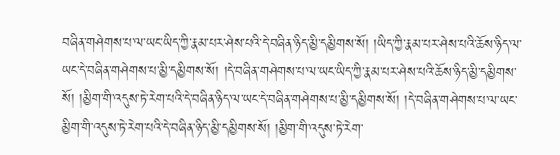བཞིན་གཤེགས་པ་ལ་ཡང་ཡིད་ཀྱི་རྣམ་པར་ཤེས་པའི་དེ་བཞིན་ཉིད་མྱི་དམྱིགས་སོ། །ཡིད་ཀྱི་རྣམ་པར་ཤེས་པའི་ཆོས་ཉིད་ལ་ཡང་དེ་བཞིན་གཤེགས་པ་མྱི་དམྱིགས་སོ། །དེ་བཞིན་གཤེགས་པ་ལ་ཡང་ཡིད་ཀྱི་རྣམ་པར་ཤེས་པའི་ཆོས་ཉིད་མྱི་དམྱིགས་སོ། །མྱིག་གི་འདུས་ཏེ་རེག་པའི་དེ་བཞིན་ཉིད་ལ་ཡང་དེ་བཞིན་གཤེགས་པ་མྱི་དམྱིགས་སོ། །དེ་བཞིན་གཤེགས་པ་ལ་ཡང་མྱིག་གི་འདུས་ཏེ་རེག་པའི་དེ་བཞིན་ཉིད་མྱི་དམྱིགས་སོ། །མྱིག་གི་འདུས་ཏེ་རེག་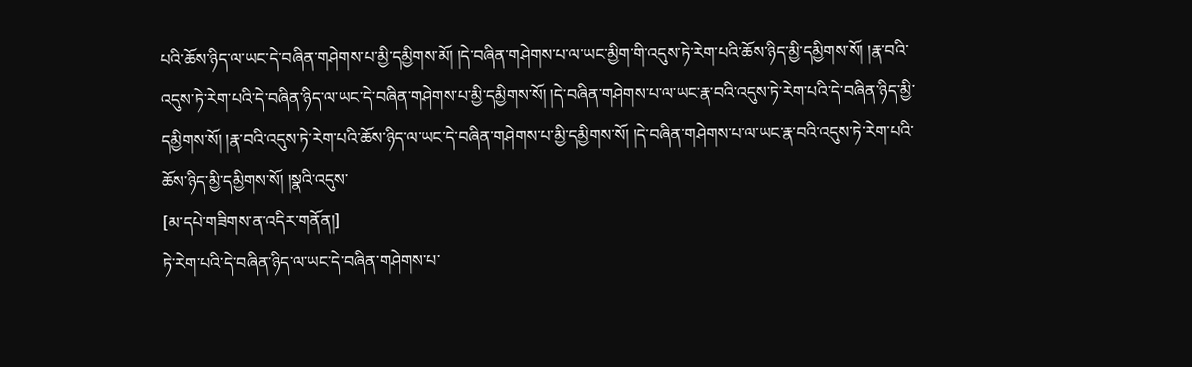པའི་ཆོས་ཉིད་ལ་ཡང་དེ་བཞིན་གཤེགས་པ་མྱི་དམྱིགས་མོ། །དེ་བཞིན་གཤེགས་པ་ལ་ཡང་མྱིག་གི་འདུས་ཏེ་རེག་པའི་ཆོས་ཉིད་མྱི་དམྱིགས་སོ། །རྣ་བའི་འདུས་ཏེ་རེག་པའི་དེ་བཞིན་ཉིད་ལ་ཡང་དེ་བཞིན་གཤེགས་པ་མྱི་དམྱིགས་སོ། །དེ་བཞིན་གཤེགས་པ་ལ་ཡང་རྣ་བའི་འདུས་ཏེ་རེག་པའི་དེ་བཞིན་ཉིད་མྱི་དམྱིགས་སོ། །རྣ་བའི་འདུས་ཏེ་རེག་པའི་ཆོས་ཉིད་ལ་ཡང་དེ་བཞིན་གཤེགས་པ་མྱི་དམྱིགས་སོ། །དེ་བཞིན་གཤེགས་པ་ལ་ཡང་རྣ་བའི་འདུས་ཏེ་རེག་པའི་ཆོས་ཉིད་མྱི་དམྱིགས་སོ། །སྣའི་འདུས་
[མ་དཔེ་གཟིགས་ན་འདིར་གནོན།]
ཏེ་རེག་པའི་དེ་བཞིན་ཉིད་ལ་ཡང་དེ་བཞིན་གཤེགས་པ་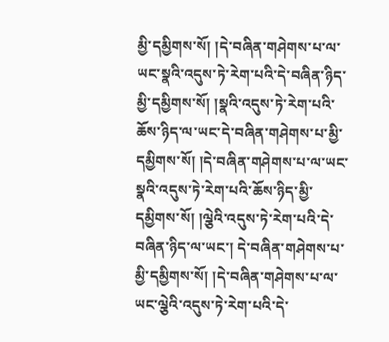མྱི་དམྱིགས་སོ། །དེ་བཞིན་གཤེགས་པ་ལ་ཡང་སྣའི་འདུས་ཏེ་རེག་པའི་དེ་བཞིན་ཉིད་མྱི་དམྱིགས་སོ། །སྣའི་འདུས་ཏེ་རེག་པའི་ཆོས་ཉིད་ལ་ཡང་དེ་བཞིན་གཤེགས་པ་མྱི་དམྱིགས་སོ། །དེ་བཞིན་གཤེགས་པ་ལ་ཡང་སྣའི་འདུས་ཏེ་རེག་པའི་ཆོས་ཉིད་མྱི་དམྱིགས་སོ། །ལྕེའི་འདུས་ཏེ་རེག་པའི་དེ་བཞིན་ཉིད་ལ་ཡང་། དེ་བཞིན་གཤེགས་པ་མྱི་དམྱིགས་སོ། །དེ་བཞིན་གཤེགས་པ་ལ་ཡང་ལྕེའི་འདུས་ཏེ་རེག་པའི་དེ་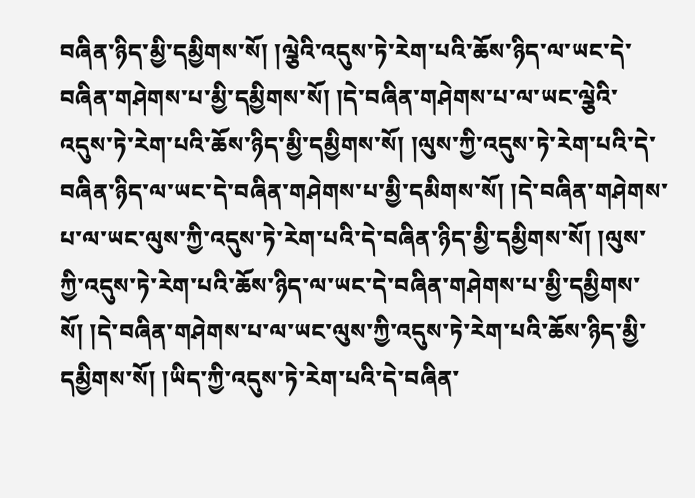བཞིན་ཉིད་མྱི་དམྱིགས་སོ། །ལྕེའི་འདུས་ཏེ་རེག་པའི་ཆོས་ཉིད་ལ་ཡང་དེ་བཞིན་གཤེགས་པ་མྱི་དམྱིགས་སོ། །དེ་བཞིན་གཤེགས་པ་ལ་ཡང་ལྕེའི་འདུས་ཏེ་རེག་པའི་ཆོས་ཉིད་མྱི་དམྱིགས་སོ། །ལུས་ཀྱི་འདུས་ཏེ་རེག་པའི་དེ་བཞིན་ཉིད་ལ་ཡང་དེ་བཞིན་གཤེགས་པ་མྱི་དམིགས་སོ། །དེ་བཞིན་གཤེགས་པ་ལ་ཡང་ལུས་ཀྱི་འདུས་ཏེ་རེག་པའི་དེ་བཞིན་ཉིད་མྱི་དམྱིགས་སོ། །ལུས་ཀྱི་འདུས་ཏེ་རེག་པའི་ཆོས་ཉིད་ལ་ཡང་དེ་བཞིན་གཤེགས་པ་མྱི་དམྱིགས་སོ། །དེ་བཞིན་གཤེགས་པ་ལ་ཡང་ལུས་ཀྱི་འདུས་ཏེ་རེག་པའི་ཆོས་ཉིད་མྱི་དམྱིགས་སོ། །ཡིད་ཀྱི་འདུས་ཏེ་རེག་པའི་དེ་བཞིན་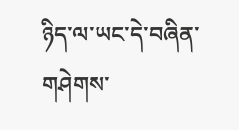ཉིད་ལ་ཡང་དེ་བཞིན་གཤེགས་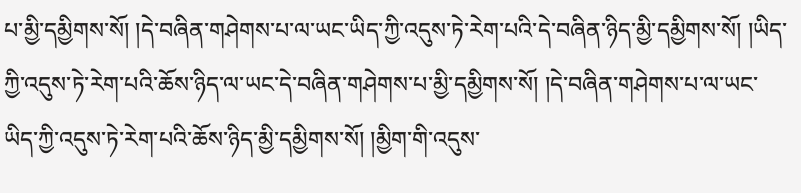པ་མྱི་དམྱིགས་སོ། །དེ་བཞིན་གཤེགས་པ་ལ་ཡང་ཡིད་ཀྱི་འདུས་ཏེ་རེག་པའི་དེ་བཞིན་ཉིད་མྱི་དམྱིགས་སོ། །ཡིད་ཀྱི་འདུས་ཏེ་རེག་པའི་ཆོས་ཉིད་ལ་ཡང་དེ་བཞིན་གཤེགས་པ་མྱི་དམྱིགས་སོ། །དེ་བཞིན་གཤེགས་པ་ལ་ཡང་ཡིད་ཀྱི་འདུས་ཏེ་རེག་པའི་ཆོས་ཉིད་མྱི་དམྱིགས་སོ། །མྱིག་གི་འདུས་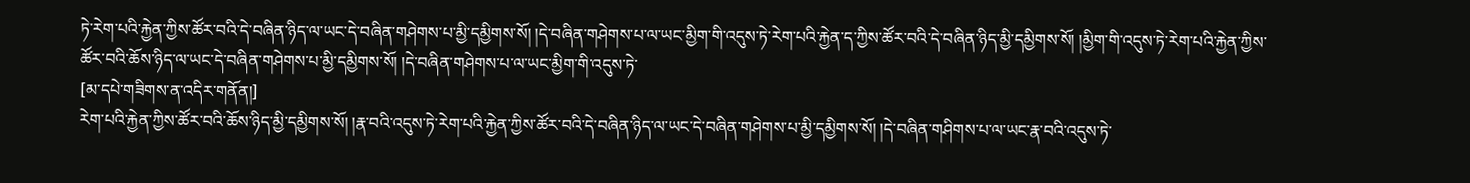ཏེ་རེག་པའི་རྐྱེན་ཀྱིས་ཚོར་བའི་དེ་བཞིན་ཉིད་ལ་ཡང་དེ་བཞིན་གཤེགས་པ་མྱི་དམྱིགས་སོ། །དེ་བཞིན་གཤེགས་པ་ལ་ཡང་མྱིག་གི་འདུས་ཏེ་རེག་པའི་རྐྱེན་ད་ཀྱིས་ཚོར་བའི་དེ་བཞིན་ཉིད་མྱི་དམྱིགས་སོ། །མྱིག་གི་འདུས་ཏེ་རེག་པའི་རྐྱེན་ཀྱིས་ཚོར་བའི་ཆོས་ཉིད་ལ་ཡང་དེ་བཞིན་གཤེགས་པ་མྱི་དམྱིགས་སོ། །དེ་བཞིན་གཤེགས་པ་ལ་ཡང་མྱིག་གི་འདུས་ཏེ་
[མ་དཔེ་གཟིགས་ན་འདིར་གནོན།]
རེག་པའི་རྐྱེན་ཀྱིས་ཚོར་བའི་ཆོས་ཉིད་མྱི་དམྱིགས་སོ། །རྣ་བའི་འདུས་ཏེ་རེག་པའི་རྐྱེན་ཀྱིས་ཚོར་བའི་དེ་བཞིན་ཉིད་ལ་ཡང་དེ་བཞིན་གཤེགས་པ་མྱི་དམྱིགས་སོ། །དེ་བཞིན་གཤིགས་པ་ལ་ཡང་རྣ་བའི་འདུས་ཏེ་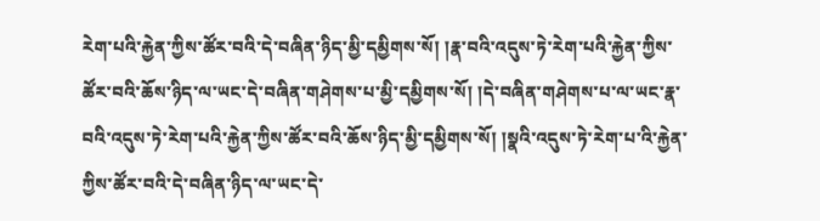རེག་པའི་རྐྱེན་ཀྱིས་ཚོར་བའི་དེ་བཞིན་ཉིད་མྱི་དམྱིགས་སོ། །རྣ་བའི་འདུས་ཏེ་རེག་པའི་རྐྱེན་ཀྱིས་ཚོར་བའི་ཆོས་ཉིད་ལ་ཡང་དེ་བཞིན་གཤེགས་པ་མྱི་དམྱིགས་སོ། །དེ་བཞིན་གཤེགས་པ་ལ་ཡང་རྣ་བའི་འདུས་ཏེ་རེག་པའི་རྐྱེན་ཀྱིས་ཚོར་བའི་ཆོས་ཉིད་མྱི་དམྱིགས་སོ། །སྣའི་འདུས་ཏེ་རེག་པ་འི་རྐྱེན་ཀྱིས་ཚོར་བའི་དེ་བཞིན་ཉིད་ལ་ཡང་དེ་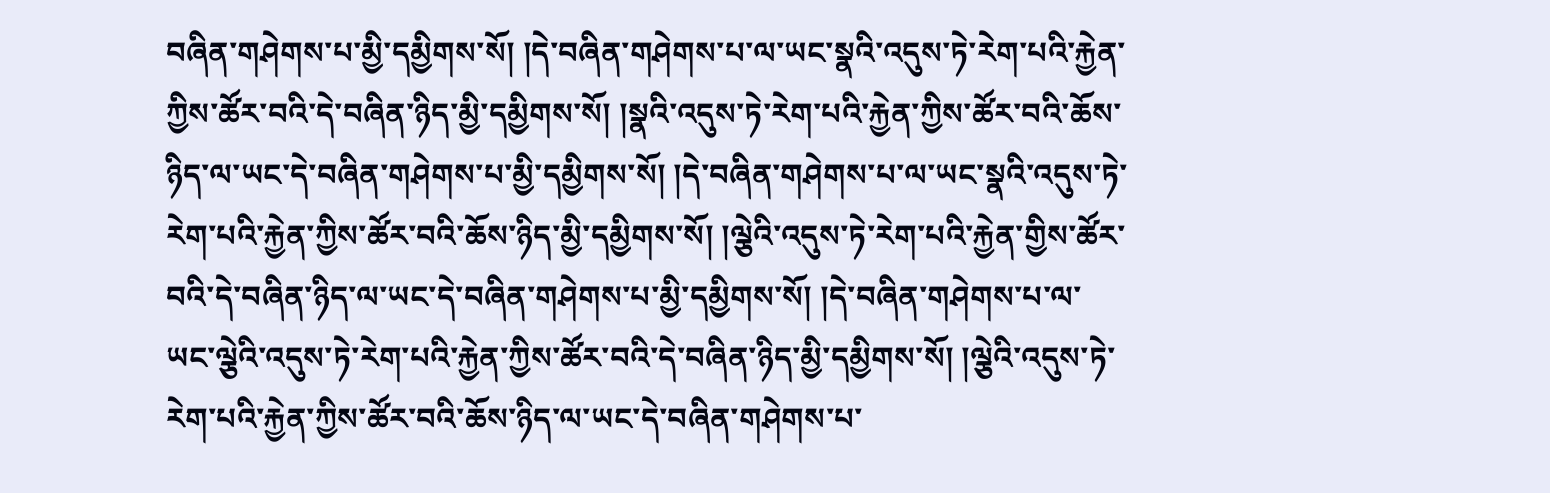བཞིན་གཤེགས་པ་མྱི་དམྱིགས་སོ། །དེ་བཞིན་གཤེགས་པ་ལ་ཡང་སྣའི་འདུས་ཏེ་རེག་པའི་རྐྱེན་ཀྱིས་ཚོར་བའི་དེ་བཞིན་ཉིད་མྱི་དམྱིགས་སོ། །སྣའི་འདུས་ཏེ་རེག་པའི་རྐྱེན་ཀྱིས་ཚོར་བའི་ཆོས་ཉིད་ལ་ཡང་དེ་བཞིན་གཤེགས་པ་མྱི་དམྱིགས་སོ། །དེ་བཞིན་གཤེགས་པ་ལ་ཡང་སྣའི་འདུས་ཏེ་རེག་པའི་རྐྱེན་ཀྱིས་ཚོར་བའི་ཆོས་ཉིད་མྱི་དམྱིགས་སོ། །ལྕེའི་འདུས་ཏེ་རེག་པའི་རྐྱེན་གྱིས་ཚོར་བའི་དེ་བཞིན་ཉིད་ལ་ཡང་དེ་བཞིན་གཤེགས་པ་མྱི་དམྱིགས་སོ། །དེ་བཞིན་གཤེགས་པ་ལ་ཡང་ལྕེའི་འདུས་ཏེ་རེག་པའི་རྐྱེན་ཀྱིས་ཚོར་བའི་དེ་བཞིན་ཉིད་མྱི་དམྱིགས་སོ། །ལྕེའི་འདུས་ཏེ་རེག་པའི་རྐྱེན་ཀྱིས་ཚོར་བའི་ཆོས་ཉིད་ལ་ཡང་དེ་བཞིན་གཤེགས་པ་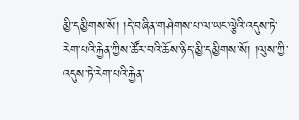མྱི་དམྱིགས་སོ། །དེ་བཞིན་གཤེགས་པ་ལ་ཡང་ལྕེའི་འདུས་ཏེ་རེག་པའི་རྐྱེན་ཀྱིས་ཚོར་བའི་ཆོས་ཉིད་མྱི་དམྱིགས་སོ། །ལུས་ཀྱི་འདུས་ཏེ་རེག་པའི་རྐྱེན་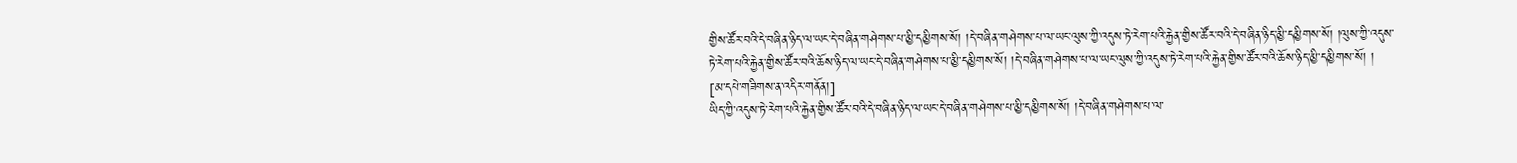གྱིས་ཚོར་བའི་དེ་བཞིན་ཉིད་ལ་ཡང་དེ་བཞིན་གཤེགས་པ་མྱི་དམྱིགས་སོ། །དེ་བཞིན་གཤེགས་པ་ལ་ཡང་ལུས་ཀྱི་འདུས་ཏེ་རེག་པའི་རྐྱེན་གྱིས་ཚོར་བའི་དེ་བཞིན་ཉིད་མྱི་དམྱིགས་སོ། །ལུས་ཀྱི་འདུས་ཏེ་རེག་པའི་རྐྱེན་གྱིས་ཚོར་བའི་ཆོས་ཉིད་ལ་ཡང་དེ་བཞིན་གཤེགས་པ་མྱི་དམྱིགས་སོ། །དེ་བཞིན་གཤེགས་པ་ལ་ཡང་ལུས་ཀྱི་འདུས་ཏེ་རེག་པའི་རྐྱེན་གྱིས་ཚོར་བའི་ཆོས་ཉིད་མྱི་དམྱིགས་སོ། །
[མ་དཔེ་གཟིགས་ན་འདིར་གནོན།]
ཡིད་ཀྱི་འདུས་ཏེ་རེག་པའི་རྐྱེན་གྱིས་ཚོར་བའི་དེ་བཞིན་ཉིད་ལ་ཡང་དེ་བཞིན་གཤེགས་པ་མྱི་དམྱིགས་སོ། །དེ་བཞིན་གཤེགས་པ་ལ་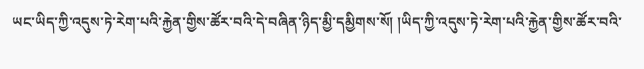ཡང་ཡིད་ཀྱི་འདུས་ཏེ་རེག་པའི་རྐྱེན་གྱིས་ཚོར་བའི་དེ་བཞིན་ཉིད་མྱི་དམྱིགས་སོ། །ཡིད་ཀྱི་འདུས་ཏེ་རེག་པའི་རྐྱེན་གྱིས་ཚོར་བའི་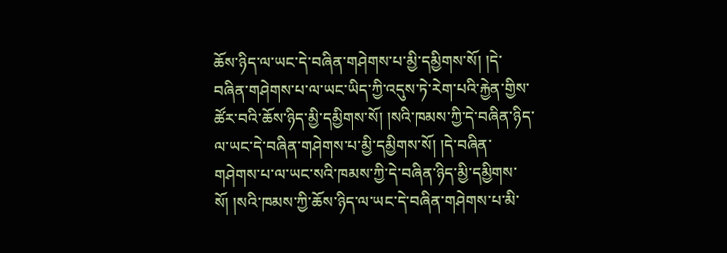ཆོས་ཉིད་ལ་ཡང་དེ་བཞིན་གཤེགས་པ་མྱི་དམྱིགས་སོ། །དེ་བཞིན་གཤེགས་པ་ལ་ཡང་ཡིད་ཀྱི་འདུས་ཏེ་རེག་པའི་རྐྱེན་གྱིས་ཚོར་བའི་ཆོས་ཉིད་མྱི་དམྱིགས་སོ། །སའི་ཁམས་ཀྱི་དེ་བཞིན་ཉིད་ལ་ཡང་དེ་བཞིན་གཤེགས་པ་མྱི་དམྱིགས་སོ། །དེ་བཞིན་གཤེགས་པ་ལ་ཡང་སའི་ཁམས་ཀྱི་དེ་བཞིན་ཉིད་མྱི་དམྱིགས་སོ། །སའི་ཁམས་ཀྱི་ཆོས་ཉིད་ལ་ཡང་དེ་བཞིན་གཤེགས་པ་མི་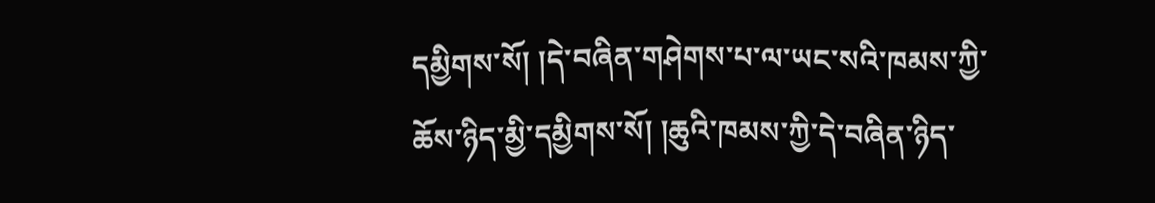དམྱིགས་སོ། །དེ་བཞིན་གཤེགས་པ་ལ་ཡང་སའི་ཁམས་ཀྱི་ཆོས་ཉིད་མྱི་དམྱིགས་སོ། །ཆུའི་ཁམས་ཀྱི་དེ་བཞིན་ཉིད་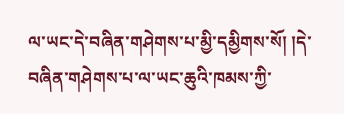ལ་ཡང་དེ་བཞིན་གཤེགས་པ་མྱི་དམྱིགས་སོ། །དེ་བཞིན་གཤེགས་པ་ལ་ཡང་ཆུའི་ཁམས་ཀྱི་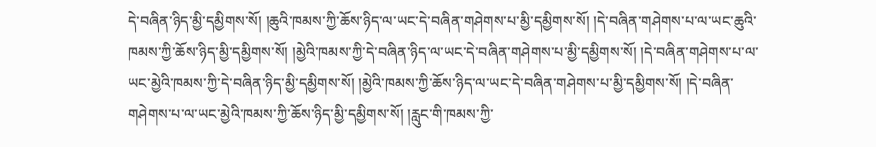དེ་བཞིན་ཉིད་མྱི་དམྱིགས་སོ། །ཆུའི་ཁམས་ཀྱི་ཆོས་ཉིད་ལ་ཡང་དེ་བཞིན་གཤེགས་པ་མྱི་དམྱིགས་སོ། །དེ་བཞིན་གཤེགས་པ་ལ་ཡང་ཆུའི་ཁམས་ཀྱི་ཆོས་ཉིད་མྱི་དམྱིགས་སོ། །མྱེའི་ཁམས་ཀྱི་དེ་བཞིན་ཉིད་ལ་ཡང་དེ་བཞིན་གཤེགས་པ་མྱི་དམྱིགས་སོ། །དེ་བཞིན་གཤེགས་པ་ལ་ཡང་མྱེའི་ཁམས་ཀྱི་དེ་བཞིན་ཉིད་མྱི་དམྱིགས་སོ། །མྱེའི་ཁམས་ཀྱི་ཆོས་ཉིད་ལ་ཡང་དེ་བཞིན་གཤེགས་པ་མྱི་དམྱིགས་སོ། །དེ་བཞིན་གཤེགས་པ་ལ་ཡང་མྱེའི་ཁམས་ཀྱི་ཆོས་ཉིད་མྱི་དམྱིགས་སོ། །རླུང་གི་ཁམས་ཀྱི་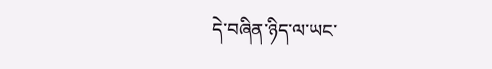དེ་བཞིན་ཉིད་ལ་ཡང་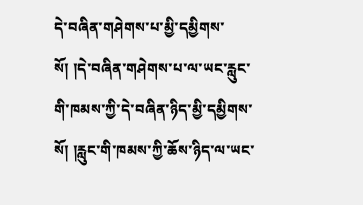དེ་བཞིན་གཤེགས་པ་མྱི་དམྱིགས་སོ། །དེ་བཞིན་གཤེགས་པ་ལ་ཡང་རླུང་གི་ཁམས་ཀྱི་དེ་བཞིན་ཉིད་མྱི་དམྱིགས་སོ། །རླུང་གི་ཁམས་ཀྱི་ཆོས་ཉིད་ལ་ཡང་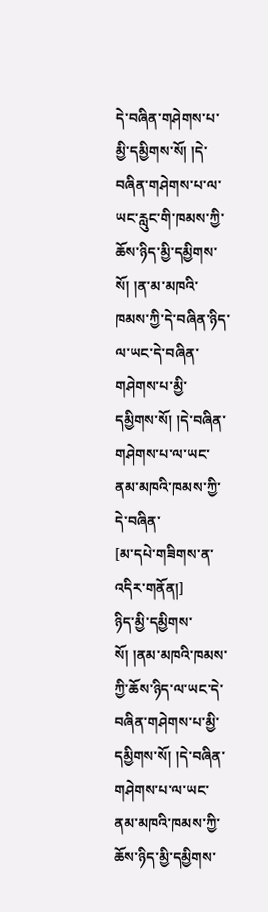དེ་བཞིན་གཤེགས་པ་མྱི་དམྱིགས་སོ། །དེ་བཞིན་གཤེགས་པ་ལ་ཡང་རླུང་གི་ཁམས་ཀྱི་ཆོས་ཉིད་མྱི་དམྱིགས་སོ། །ན་མ་མཁའི་ཁམས་ཀྱི་དེ་བཞིན་ཉིད་ལ་ཡང་དེ་བཞིན་གཤེགས་པ་མྱི་དམྱིགས་སོ། །དེ་བཞིན་གཤེགས་པ་ལ་ཡང་ནམ་མཁའི་ཁམས་ཀྱི་དེ་བཞིན་
[མ་དཔེ་གཟིགས་ན་འདིར་གནོན།]
ཉིད་མྱི་དམྱིགས་སོ། །ནམ་མཁའི་ཁམས་ཀྱི་ཆོས་ཉིད་ལ་ཡང་དེ་བཞིན་གཤེགས་པ་མྱི་དམྱིགས་སོ། །དེ་བཞིན་གཤེགས་པ་ལ་ཡང་ནམ་མཁའི་ཁམས་ཀྱི་ཆོས་ཉིད་མྱི་དམྱིགས་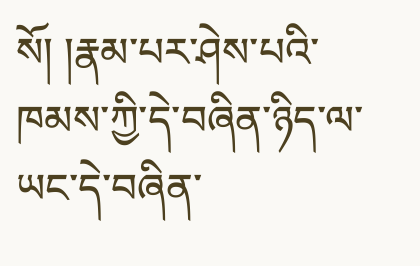སོ། །རྣམ་པར་ཤེས་པའི་ཁམས་ཀྱི་དེ་བཞིན་ཉིད་ལ་ཡང་དེ་བཞིན་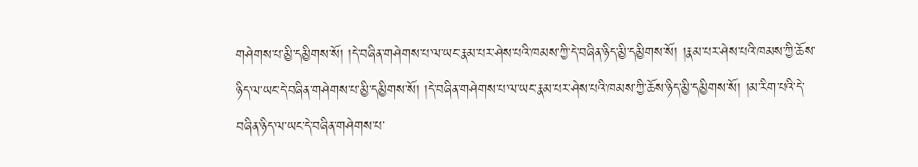གཤེགས་པ་མྱི་དམྱིགས་སོ། །དེ་བཞིན་གཤེགས་པ་ལ་ཡང་རྣམ་པར་ཤེས་པའི་ཁམས་ཀྱི་དེ་བཞིན་ཉིད་མྱི་དམྱིགས་སོ། །རྣམ་པར་ཤེས་པའི་ཁམས་ཀྱི་ཆོས་ཉིད་ལ་ཡང་དེ་བཞིན་གཤེགས་པ་མྱི་དམྱིགས་སོ། །དེ་བཞིན་གཤེགས་པ་ལ་ཡང་རྣམ་པར་ཤེས་པའི་ཁམས་ཀྱི་ཆོས་ཉིད་མྱི་དམྱིགས་སོ། །མ་རིག་པའི་དེ་བཞིན་ཉིད་ལ་ཡང་དེ་བཞིན་གཤེགས་པ་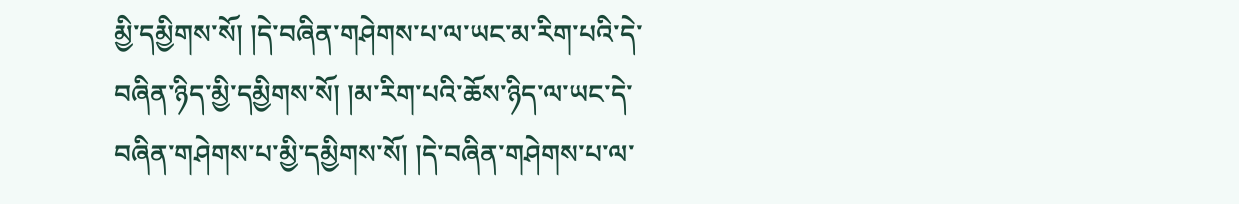མྱི་དམྱིགས་སོ། །དེ་བཞིན་གཤེགས་པ་ལ་ཡང་མ་རིག་པའི་དེ་བཞིན་ཉིད་མྱི་དམྱིགས་སོ། །མ་རིག་པའི་ཆོས་ཉིད་ལ་ཡང་དེ་བཞིན་གཤེགས་པ་མྱི་དམྱིགས་སོ། །དེ་བཞིན་གཤེགས་པ་ལ་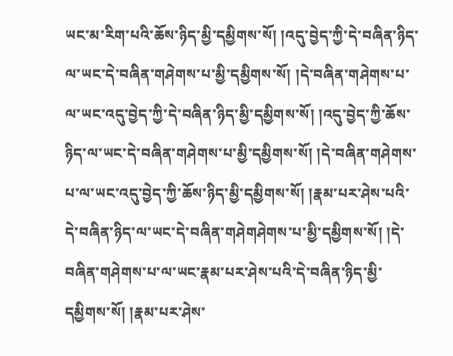ཡང་མ་རིག་པའི་ཆོས་ཉིད་མྱི་དམྱིགས་སོ། །འདུ་བྱེད་ཀྱི་དེ་བཞིན་ཉིད་ལ་ཡང་དེ་བཞིན་གཤེགས་པ་མྱི་དམྱིགས་སོ། །དེ་བཞིན་གཤེགས་པ་ལ་ཡང་འདུ་བྱེད་ཀྱི་དེ་བཞིན་ཉིད་མྱི་དམྱིགས་སོ། །འདུ་བྱེད་ཀྱི་ཆོས་ཉིད་ལ་ཡང་དེ་བཞིན་གཤེགས་པ་མྱི་དམྱིགས་སོ། །དེ་བཞིན་གཤེགས་པ་ལ་ཡང་འདུ་བྱེད་ཀྱི་ཆོས་ཉིད་མྱི་དམྱིགས་སོ། །རྣམ་པར་ཤེས་པའི་དེ་བཞིན་ཉིད་ལ་ཡང་དེ་བཞིན་གཤེགཤེགས་པ་མྱི་དམྱིགས་སོ། །དེ་བཞིན་གཤེགས་པ་ལ་ཡང་རྣམ་པར་ཤེས་པའི་དེ་བཞིན་ཉིད་མྱི་དམྱིགས་སོ། །རྣམ་པར་ཤེས་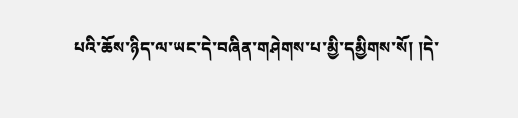པའི་ཆོས་ཉིད་ལ་ཡང་དེ་བཞིན་གཤེགས་པ་མྱི་དམྱིགས་སོ། །དེ་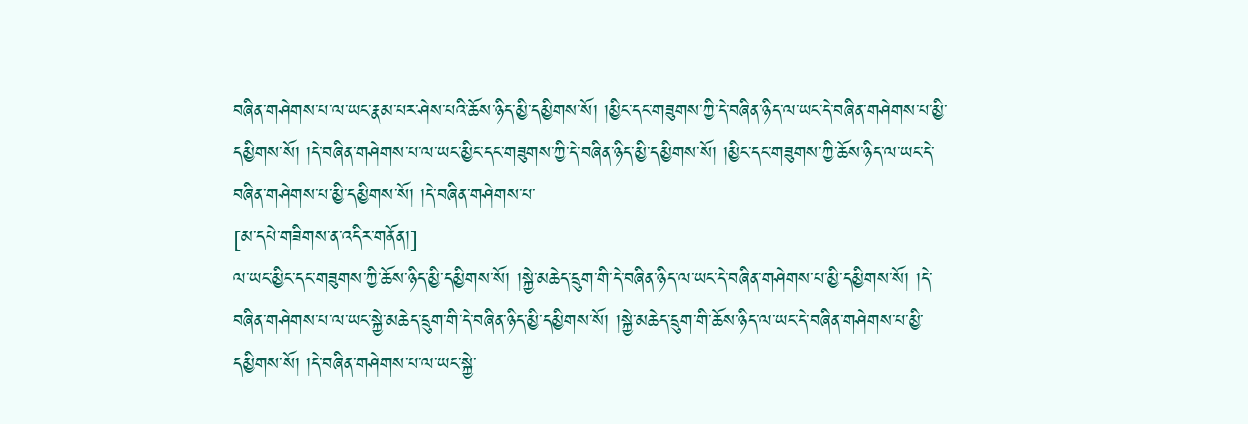བཞིན་གཤེགས་པ་ལ་ཡང་རྣམ་པར་ཤེས་པའི་ཆོས་ཉིད་མྱི་དམྱིགས་སོ། །མྱིང་དང་གཟུགས་ཀྱི་དེ་བཞིན་ཉིད་ལ་ཡང་དེ་བཞིན་གཤེགས་པ་མྱི་དམྱིགས་སོ། །དེ་བཞིན་གཤེགས་པ་ལ་ཡང་མྱིང་དང་གཟུགས་ཀྱི་དེ་བཞིན་ཉིད་མྱི་དམྱིགས་སོ། །མྱིང་དང་གཟུགས་ཀྱི་ཆོས་ཉིད་ལ་ཡང་དེ་བཞིན་གཤེགས་པ་མྱི་དམྱིགས་སོ། །དེ་བཞིན་གཤེགས་པ་
[མ་དཔེ་གཟིགས་ན་འདིར་གནོན།]
ལ་ཡང་མྱིང་དང་གཟུགས་ཀྱི་ཆོས་ཉིད་མྱི་དམྱིགས་སོ། །སྐྱེ་མཆེད་དྲུག་གི་དེ་བཞིན་ཉིད་ལ་ཡང་དེ་བཞིན་གཤེགས་པ་མྱི་དམྱིགས་སོ། །དེ་བཞིན་གཤེགས་པ་ལ་ཡང་སྐྱེ་མཆེད་དྲུག་གི་དེ་བཞིན་ཉིད་མྱི་དམྱིགས་སོ། །སྐྱེ་མཆེད་དྲུག་གི་ཆོས་ཉིད་ལ་ཡང་དེ་བཞིན་གཤེགས་པ་མྱི་དམྱིགས་སོ། །དེ་བཞིན་གཤེགས་པ་ལ་ཡང་སྐྱེ་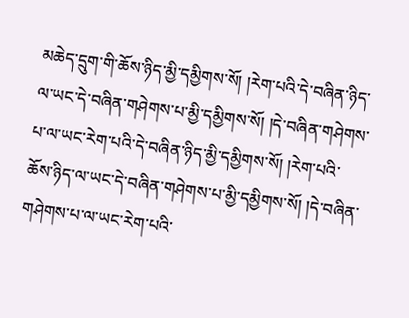མཆེད་དྲུག་གི་ཆོས་ཉིད་མྱི་དམྱིགས་སོ། །རེག་པའི་དེ་བཞིན་ཉིད་ལ་ཡང་དེ་བཞིན་གཤེགས་པ་མྱི་དམྱིགས་སོ། །དེ་བཞིན་གཤེགས་པ་ལ་ཡང་རེག་པའི་དེ་བཞིན་ཉིད་མྱི་དམྱིགས་སོ། །རེག་པའི་ཆོས་ཉིད་ལ་ཡང་དེ་བཞིན་གཤེགས་པ་མྱི་དམྱིགས་སོ། །དེ་བཞིན་གཤེགས་པ་ལ་ཡང་རེག་པའི་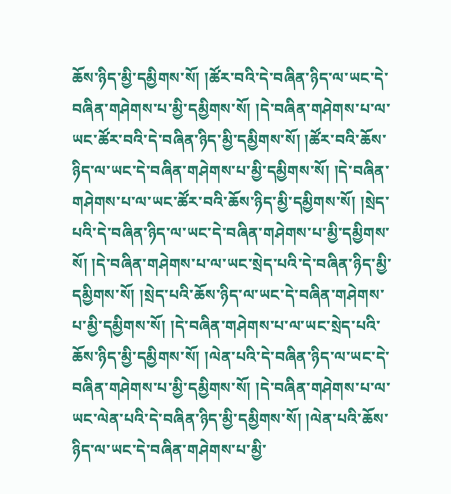ཆོས་ཉིད་མྱི་དམྱིགས་སོ། །ཚོར་བའི་དེ་བཞིན་ཉིད་ལ་ཡང་དེ་བཞིན་གཤེགས་པ་མྱི་དམྱིགས་སོ། །དེ་བཞིན་གཤེགས་པ་ལ་ཡང་ཚོར་བའི་དེ་བཞིན་ཉིད་མྱི་དམྱིགས་སོ། །ཚོར་བའི་ཆོས་ཉིད་ལ་ཡང་དེ་བཞིན་གཤེགས་པ་མྱི་དམྱིགས་སོ། །དེ་བཞིན་གཤེགས་པ་ལ་ཡང་ཚོར་བའི་ཆོས་ཉིད་མྱི་དམྱིགས་སོ། །སྲེད་པའི་དེ་བཞིན་ཉིད་ལ་ཡང་དེ་བཞིན་གཤེགས་པ་མྱི་དམྱིགས་སོ། །དེ་བཞིན་གཤེགས་པ་ལ་ཡང་སྲེད་པའི་དེ་བཞིན་ཉིད་མྱི་དམྱིགས་སོ། །སྲེད་པའི་ཆོས་ཉིད་ལ་ཡང་དེ་བཞིན་གཤེགས་པ་མྱི་དམྱིགས་སོ། །དེ་བཞིན་གཤེགས་པ་ལ་ཡང་སྲེད་པའི་ཆོས་ཉིད་མྱི་དམྱིགས་སོ། །ལེན་པའི་དེ་བཞིན་ཉིད་ལ་ཡང་དེ་བཞིན་གཤེགས་པ་མྱི་དམྱིགས་སོ། །དེ་བཞིན་གཤེགས་པ་ལ་ཡང་ལེན་པའི་དེ་བཞིན་ཉིད་མྱི་དམྱིགས་སོ། །ལེན་པའི་ཆོས་ཉིད་ལ་ཡང་དེ་བཞིན་གཤེགས་པ་མྱི་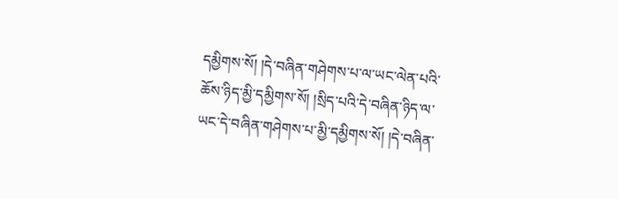དམྱིགས་སོ། །དེ་བཞིན་གཤེགས་པ་ལ་ཡང་ལེན་པའི་ཆོས་ཉིད་མྱི་དམྱིགས་སོ། །སྲིད་པའི་དེ་བཞིན་ཉིད་ལ་ཡང་དེ་བཞིན་གཤེགས་པ་མྱི་དམྱིགས་སོ། །དེ་བཞིན་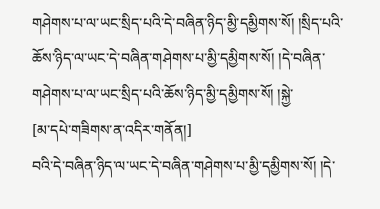གཤེགས་པ་ལ་ཡང་སྲིད་པའི་དེ་བཞིན་ཉིད་མྱི་དམྱིགས་སོ། །སྲིད་པའི་ཆོས་ཉིད་ལ་ཡང་དེ་བཞིན་གཤེགས་པ་མྱི་དམྱིགས་སོ། །དེ་བཞིན་གཤེགས་པ་ལ་ཡང་སྲིད་པའི་ཆོས་ཉིད་མྱི་དམྱིགས་སོ། །སྐྱེ་
[མ་དཔེ་གཟིགས་ན་འདིར་གནོན།]
བའི་དེ་བཞིན་ཉིད་ལ་ཡང་དེ་བཞིན་གཤེགས་པ་མྱི་དམྱིགས་སོ། །དེ་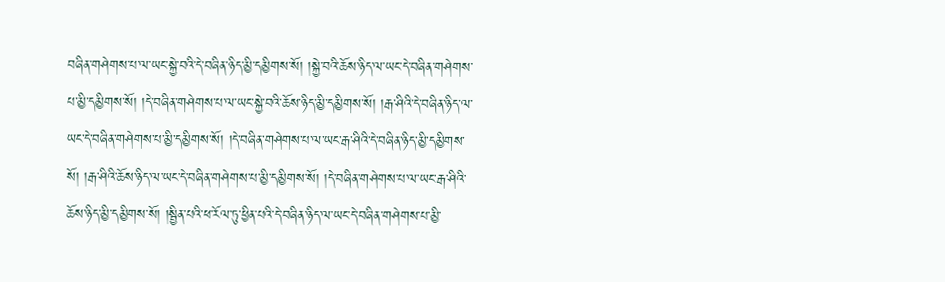བཞིན་གཤེགས་པ་ལ་ཡང་སྐྱེ་བའི་དེ་བཞིན་ཉིད་མྱི་དམྱིགས་སོ། །སྐྱེ་བའི་ཆོས་ཉིད་ལ་ཡང་དེ་བཞིན་གཤེགས་པ་མྱི་དམྱིགས་སོ། །དེ་བཞིན་གཤེགས་པ་ལ་ཡང་སྐྱེ་བའི་ཆོས་ཉིད་མྱི་དམྱིགས་སོ། །རྒ་ཤིའི་དེ་བཞིན་ཉིད་ལ་ཡང་དེ་བཞིན་གཤེགས་པ་མྱི་དམྱིགས་སོ། །དེ་བཞིན་གཤེགས་པ་ལ་ཡང་རྒ་ཤིའི་དེ་བཞིན་ཉིད་མྱི་དམྱིགས་སོ། །རྒ་ཤིའི་ཆོས་ཉིད་ལ་ཡང་དེ་བཞིན་གཤེགས་པ་མྱི་དམྱིགས་སོ། །དེ་བཞིན་གཤེགས་པ་ལ་ཡང་རྒ་ཤིའི་ཆོས་ཉིད་མྱི་དམྱིགས་སོ། །སྦྱིན་པའི་ཕ་རོལ་ཏུ་ཕྱིན་པའི་དེ་བཞིན་ཉིད་ལ་ཡང་དེ་བཞིན་གཤེགས་པ་མྱི་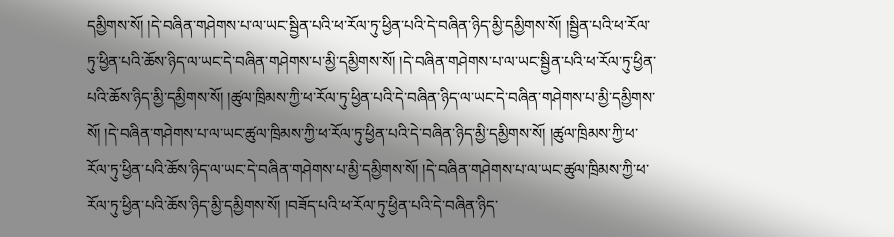དམྱིགས་སོ། །དེ་བཞིན་གཤེགས་པ་ལ་ཡང་སྦྱིན་པའི་ཕ་རོལ་ཏུ་ཕྱིན་པའི་དེ་བཞིན་ཉིད་མྱི་དམྱིགས་སོ། །སྦྱིན་པའི་ཕ་རོལ་ཏུ་ཕྱིན་པའི་ཆོས་ཉིད་ལ་ཡང་དེ་བཞིན་གཤེགས་པ་མྱི་དམྱིགས་སོ། །དེ་བཞིན་གཤེགས་པ་ལ་ཡང་སྦྱིན་པའི་ཕ་རོལ་ཏུ་ཕྱིན་པའི་ཆོས་ཉིད་མྱི་དམྱིགས་སོ། །ཚུལ་ཁྲིམས་ཀྱི་ཕ་རོལ་ཏུ་ཕྱིན་པའི་དེ་བཞིན་ཉིད་ལ་ཡང་དེ་བཞིན་གཤེགས་པ་མྱི་དམྱིགས་སོ། །དེ་བཞིན་གཤེགས་པ་ལ་ཡང་ཚུལ་ཁྲིམས་ཀྱི་ཕ་རོལ་ཏུ་ཕྱིན་པའི་དེ་བཞིན་ཉིད་མྱི་དམྱིགས་སོ། །ཚུལ་ཁྲིམས་ཀྱི་ཕ་རོལ་ཏུ་ཕྱིན་པའི་ཆོས་ཉིད་ལ་ཡང་དེ་བཞིན་གཤེགས་པ་མྱི་དམྱིགས་སོ། །དེ་བཞིན་གཤེགས་པ་ལ་ཡང་ཚུལ་ཁྲིམས་ཀྱི་ཕ་རོལ་ཏུ་ཕྱིན་པའི་ཆོས་ཉིད་མྱི་དམྱིགས་སོ། །བཟོད་པའི་ཕ་རོལ་ཏུ་ཕྱིན་པའི་དེ་བཞིན་ཉིད་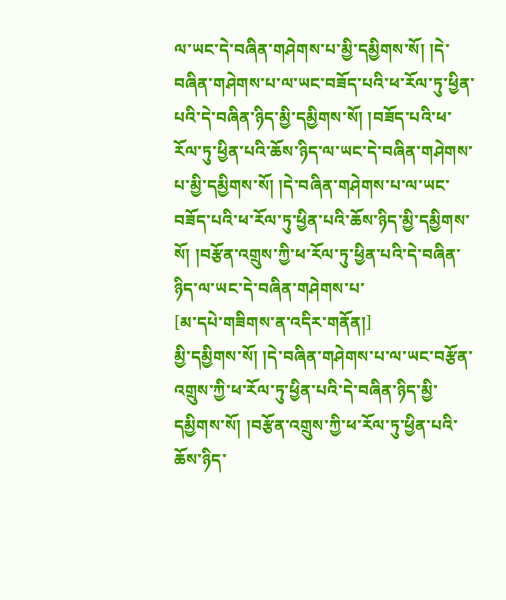ལ་ཡང་དེ་བཞིན་གཤེགས་པ་མྱི་དམྱིགས་སོ། །དེ་བཞིན་གཤེགས་པ་ལ་ཡང་བཟོད་པའི་ཕ་རོལ་ཏུ་ཕྱིན་པའི་དེ་བཞིན་ཉིད་མྱི་དམྱིགས་སོ། །བཟོད་པའི་ཕ་རོལ་ཏུ་ཕྱིན་པའི་ཆོས་ཉིད་ལ་ཡང་དེ་བཞིན་གཤེགས་པ་མྱི་དམྱིགས་སོ། །དེ་བཞིན་གཤེགས་པ་ལ་ཡང་བཟོད་པའི་ཕ་རོལ་ཏུ་ཕྱིན་པའི་ཆོས་ཉིད་མྱི་དམྱིགས་སོ། །བརྩོན་འགྲུས་ཀྱི་ཕ་རོལ་ཏུ་ཕྱིན་པའི་དེ་བཞིན་ཉིད་ལ་ཡང་དེ་བཞིན་གཤེགས་པ་
[མ་དཔེ་གཟིགས་ན་འདིར་གནོན།]
མྱི་དམྱིགས་སོ། །དེ་བཞིན་གཤེགས་པ་ལ་ཡང་བརྩོན་འགྲུས་ཀྱི་ཕ་རོལ་ཏུ་ཕྱིན་པའི་དེ་བཞིན་ཉིད་མྱི་དམྱིགས་སོ། །བརྩོན་འགྲུས་ཀྱི་ཕ་རོལ་ཏུ་ཕྱིན་པའི་ཆོས་ཉིད་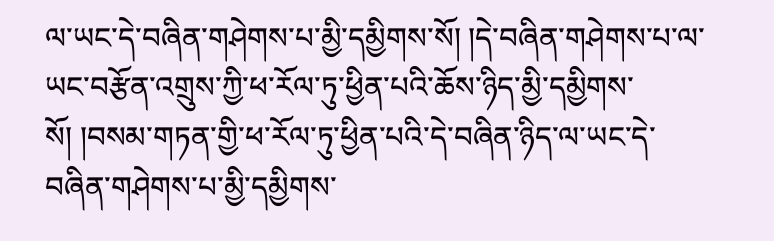ལ་ཡང་དེ་བཞིན་གཤེགས་པ་མྱི་དམྱིགས་སོ། །དེ་བཞིན་གཤེགས་པ་ལ་ཡང་བརྩོན་འགྲུས་ཀྱི་ཕ་རོལ་ཏུ་ཕྱིན་པའི་ཆོས་ཉིད་མྱི་དམྱིགས་སོ། །བསམ་གཏན་གྱི་ཕ་རོལ་ཏུ་ཕྱིན་པའི་དེ་བཞིན་ཉིད་ལ་ཡང་དེ་བཞིན་གཤེགས་པ་མྱི་དམྱིགས་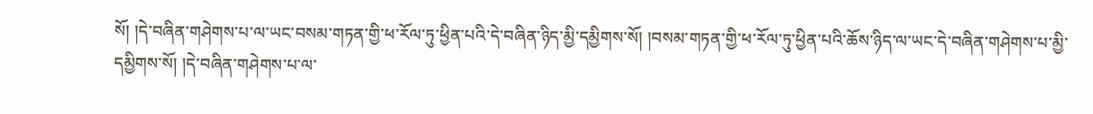སོ། །དེ་བཞིན་གཤེགས་པ་ལ་ཡང་བསམ་གཏན་གྱི་ཕ་རོལ་ཏུ་ཕྱིན་པའི་དེ་བཞིན་ཉིད་མྱི་དམྱིགས་སོ། །བསམ་གཏན་གྱི་ཕ་རོལ་ཏུ་ཕྱིན་པའི་ཆོས་ཉིད་ལ་ཡང་དེ་བཞིན་གཤེགས་པ་མྱི་དམྱིགས་སོ། །དེ་བཞིན་གཤེགས་པ་ལ་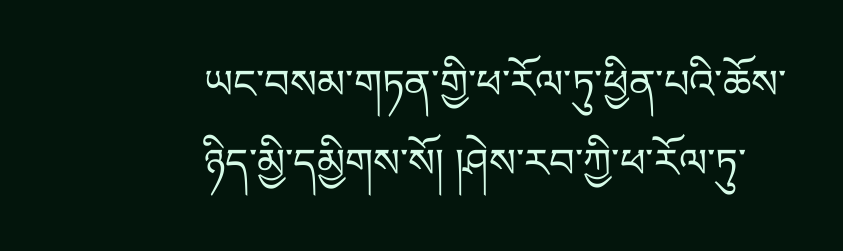ཡང་བསམ་གཏན་གྱི་ཕ་རོལ་ཏུ་ཕྱིན་པའི་ཆོས་ཉིད་མྱི་དམྱིགས་སོ། །ཤེས་རབ་ཀྱི་ཕ་རོལ་ཏུ་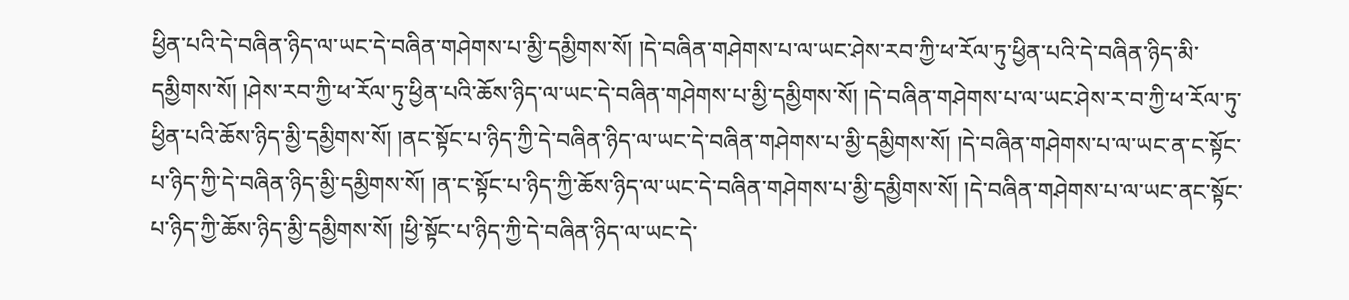ཕྱིན་པའི་དེ་བཞིན་ཉིད་ལ་ཡང་དེ་བཞིན་གཤེགས་པ་མྱི་དམྱིགས་སོ། །དེ་བཞིན་གཤེགས་པ་ལ་ཡང་ཤེས་རབ་ཀྱི་ཕ་རོལ་ཏུ་ཕྱིན་པའི་དེ་བཞིན་ཉིད་མི་དམྱིགས་སོ། །ཤེས་རབ་ཀྱི་ཕ་རོལ་ཏུ་ཕྱིན་པའི་ཆོས་ཉིད་ལ་ཡང་དེ་བཞིན་གཤེགས་པ་མྱི་དམྱིགས་སོ། །དེ་བཞིན་གཤེགས་པ་ལ་ཡང་ཤེས་ར་བ་ཀྱི་ཕ་རོལ་ཏུ་ཕྱིན་པའི་ཆོས་ཉིད་མྱི་དམྱིགས་སོ། །ནང་སྟོང་པ་ཉིད་ཀྱི་དེ་བཞིན་ཉིད་ལ་ཡང་དེ་བཞིན་གཤེགས་པ་མྱི་དམྱིགས་སོ། །དེ་བཞིན་གཤེགས་པ་ལ་ཡང་ན་ང་སྟོང་པ་ཉིད་ཀྱི་དེ་བཞིན་ཉིད་མྱི་དམྱིགས་སོ། །ན་ང་སྟོང་པ་ཉིད་ཀྱི་ཆོས་ཉིད་ལ་ཡང་དེ་བཞིན་གཤེགས་པ་མྱི་དམྱིགས་སོ། །དེ་བཞིན་གཤེགས་པ་ལ་ཡང་ནང་སྟོང་པ་ཉིད་ཀྱི་ཆོས་ཉིད་མྱི་དམྱིགས་སོ། །ཕྱི་སྟོང་པ་ཉིད་ཀྱི་དེ་བཞིན་ཉིད་ལ་ཡང་དེ་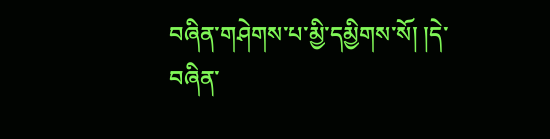བཞིན་གཤེགས་པ་མྱི་དམྱིགས་སོ། །དེ་བཞིན་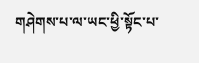གཤེགས་པ་ལ་ཡང་ཕྱི་སྟོང་པ་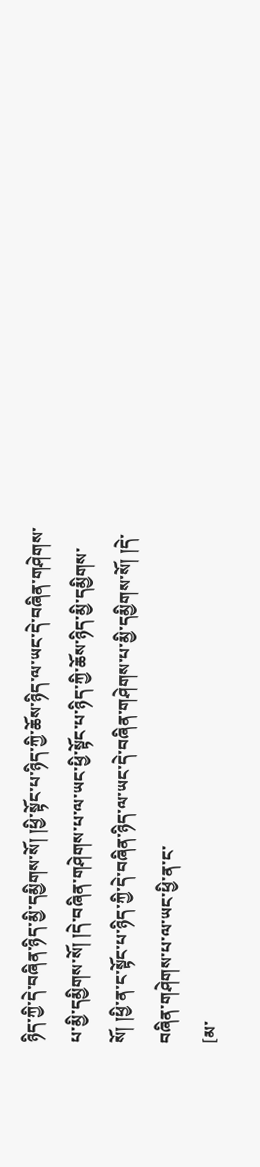ཉིད་ཀྱི་དེ་བཞིན་ཉིད་མྱི་དམྱིགས་སོ། །ཕྱི་སྟོང་པ་ཉིད་ཀྱི་ཆོས་ཉིད་ལ་ཡང་དེ་བཞིན་གཤེགས་པ་མྱི་དམྱིགས་སོ། །དེ་བཞིན་གཤེགས་པ་ལ་ཡང་ཕྱི་སྟོང་པ་ཉིད་ཀྱི་ཆོས་ཉིད་མྱི་དམྱིགས་སོ། །ཕྱི་ན་ང་སྟོང་པ་ཉིད་ཀྱི་དེ་བཞིན་ཉིད་ལ་ཡང་དེ་བཞིན་གཤེགས་པ་མྱི་དམྱིགས་སོ། །དེ་བཞིན་གཤེགས་པ་ལ་ཡང་ཕྱི་ན་ང་
[མ་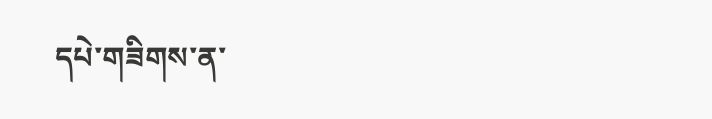དཔེ་གཟིགས་ན་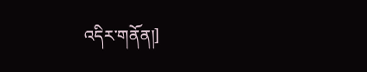འདིར་གནོན།]